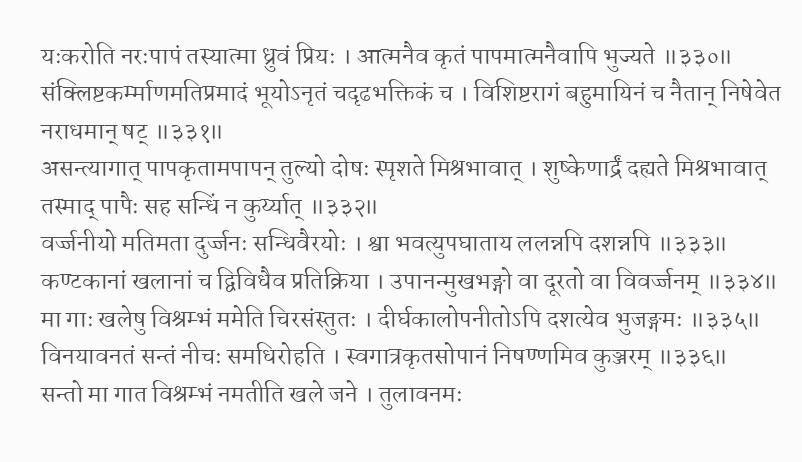यःकरोति नरःपापं तस्यात्मा ध्रुवं प्रियः । आत्मनैव कृतं पापमात्मनैवापि भुज्यते ॥३३०॥
संक्लिष्टकर्म्माणमतिप्रमादं भूयोऽनृतं चदृढभक्तिकं च । विशिष्टरागं बहुमायिनं च नैतान् निषेवेत नराधमान् षट् ॥३३१॥
असन्त्यागात् पापकृतामपापन् तुल्यो दोषः स्पृशते मिश्रभावात् । शुष्केणार्द्रं दह्यते मिश्रभावात् तस्माद् पापैः सह सन्धिं न कुर्य्यात् ॥३३२॥
वर्ज्जनीयो मतिमता दुर्ज्जनः सन्धिवैरयोः । श्वा भवत्युपघाताय ललन्नपि दशन्नपि ॥३३३॥
कण्टकानां खलानां च द्विविधैव प्रतिक्रिया । उपानन्मुखभङ्गो वा दूरतो वा विवर्ज्जनम् ॥३३४॥
मा गाः खलेषु विश्रम्भं ममेति चिरसंस्तुतः । दीर्घकालोपनीतोऽपि दशत्येव भुजङ्गमः ॥३३५॥
विनयावनतं सन्तं नीचः समधिरोहति । स्वगात्रकृतसोपानं निषण्णमिव कुञ्जरम् ॥३३६॥
सन्तो मा गात विश्रम्भं नमतीति खले जने । तुलावनमः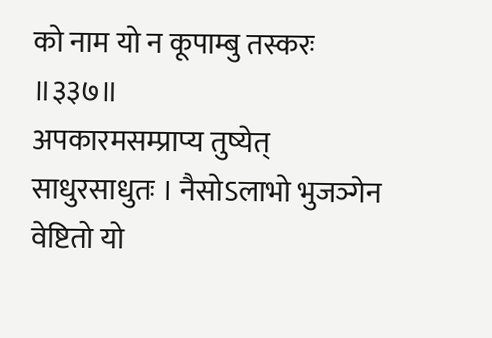को नाम यो न कूपाम्बु तस्करः ॥३३७॥
अपकारमसम्प्राप्य तुष्येत् साधुरसाधुतः । नैसोऽलाभो भुजञ्गेन वेष्टितो यो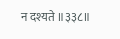न दश्यते ॥३३८॥